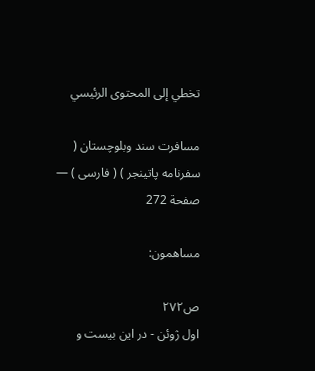تخطي إلى المحتوى الرئيسي

مسافرت سند وبلوچستان ( سفرنامه پاتينجر ) ( فارسى ) — صفحة 272

مساهمون:

ص٢٧٢
اول ژوئن - در اين بيست و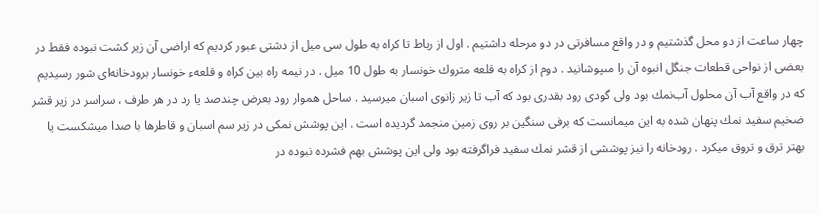چهار ساعت از دو محل گذشتيم و در واقع مسافرتى در دو مرحله داشتيم . اول از رباط تا كراه به طول سى ميل از دشتى عبور كرديم كه اراضى آن زير كشت نبوده فقط در بعضى از نواحى قطعات جنگل انبوه آن را مىپوشانيد . دوم از كراه به قلعه متروك خونسار به طول 10 ميل . در نيمه راه بين كراه و قلعهء خونسار برودخانه‌اى شور رسيديم كه در واقع آب آن محلول آب‌نمك بود ولى گودى رود بقدرى بود كه آب تا زير زانوى اسبان ميرسيد . ساحل هموار رود بعرض چندصد يا رد در هر طرف ، سراسر در زير قشر ضخيم سفيد نمك پنهان شده به اين ميمانست كه برفى سنگين بر روى زمين منجمد گرديده است . اين پوشش نمكى در زير سم اسبان و قاطرها با صدا ميشكست يا بهتر ترق و تروق ميكرد . رودخانه را نيز پوششى از قشر نمك سفيد فراگرفته بود ولى اين پوشش بهم فشرده نبوده در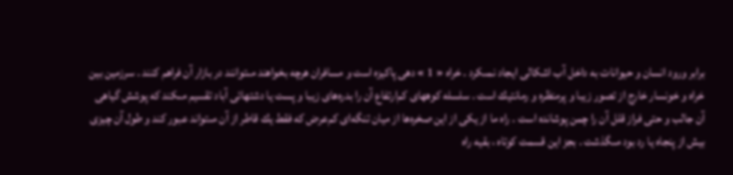برابر ورود انسان و حيوانات به داخل آب اشكالى ايجاد نمىكرد . خراه « 1 » دهى پاكيزه است و مسافران هرچه بخواهند مىتوانند در بازار آن فراهم كنند . سرزمين بين خراه و خونسار خارج از تصور زيبا و پرمنظره و رمانتيك است . سلسله كوههاى كم‌ارتفاع آن را بدره‌هاى زيبا و پست يا دشتهائى آباد تقسيم مىكند كه پوشش گياهى آن جالب و حتى فراز قلل آن را چمن پوشانده است . راه ما از يكى از اين صخره‌ها از ميان تنگه‌اى كم‌عرض كه فقط يك قاطر از آن مىتواند عبور كند و طول آن چيزى بيش از پنجاه يا رد بود مىگذشت . بجز اين قسمت كوتاه ، بقيه راه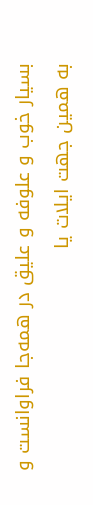بسيار خوب و علوفه و عليق در همه‌جا فراوانست و به همين جهت ايلات يا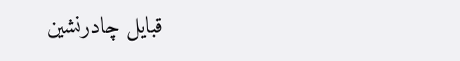قبايل چادرنشين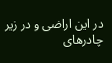در اين اراضى و در زير چادرهاى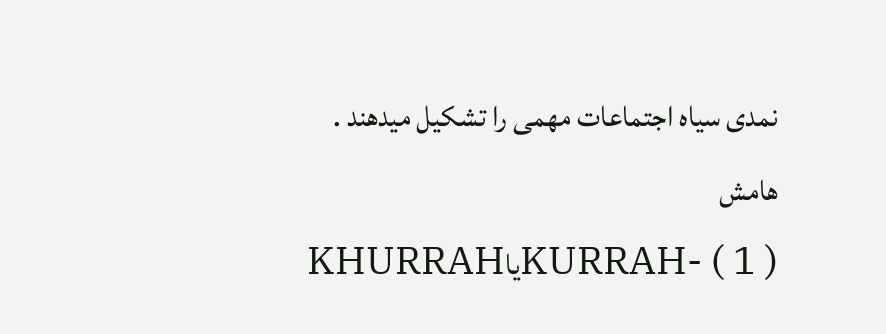نمدى سياه اجتماعات مهمى را تشكيل ميدهند .
هامش
( 1 ) -KURRAHياKHURRAH